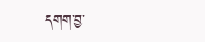དགག་བྱ་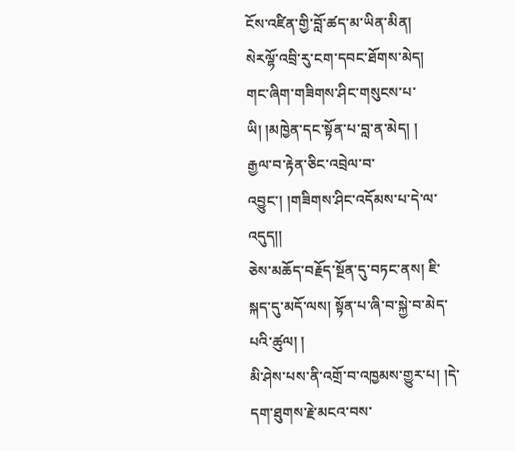ངོས་འཛིན་གྱི་བློ་ཚད་མ་ཡིན་མིན།
སེརལྷོ་འབྲི་རུ་ངག་དབང་ཐོགས་མེད།
གང་ཞིག་གཟིགས་ཤིང་གསུངས་པ་ཡི། །མཁྱེན་དང་སྟོན་པ་བླ་ན་མེད། །
རྒྱལ་བ་རྟེན་ཅིང་འབྲེལ་བ་འབྱུང་། །གཟིགས་ཤིང་འདོམས་པ་དེ་ལ་འདུད།།
ཅེས་མཆོད་བརྗོད་སྔོན་དུ་བཏང་ནས། ཇི་སྐད་དུ་མདོ་ལས། སྟོན་པ་ཞི་བ་སྐྱེ་བ་མེད་པའི་ཚུལ། །
མི་ཤེས་པས་ནི་འགྲོ་བ་འཁྱམས་གྱུར་པ། །དེ་དག་ཐུགས་རྗེ་མངའ་བས་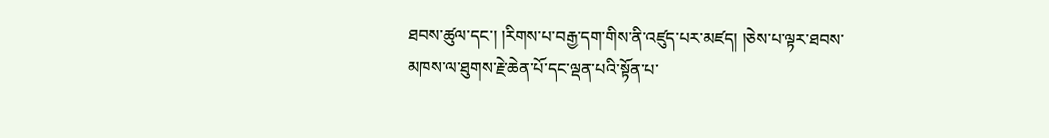ཐབས་ཚུལ་དང་། །རིགས་པ་བརྒྱ་དག་གིས་ནི་འཛུད་པར་མཛད། །ཅེས་པ་ལྟར་ཐབས་མཁས་ལ་ཐུགས་རྗེ་ཆེན་པོ་དང་ལྡན་པའི་སྟོན་པ་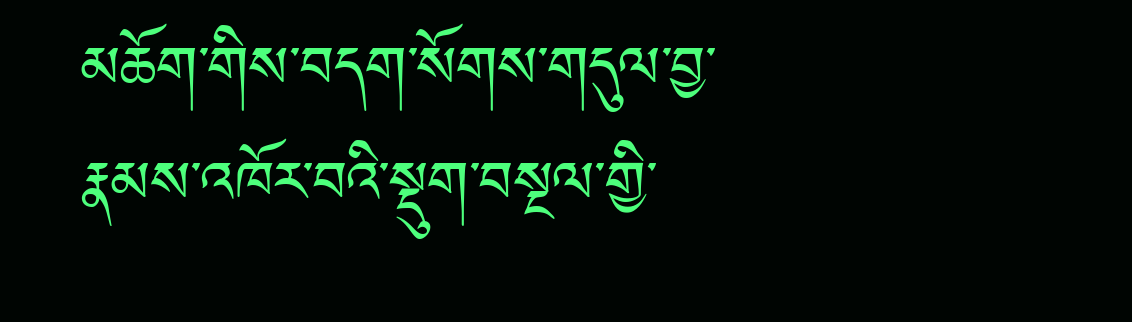མཆོག་གིས་བདག་སོགས་གདུལ་བྱ་རྣམས་འཁོར་བའི་སྡུག་བསྔལ་གྱི་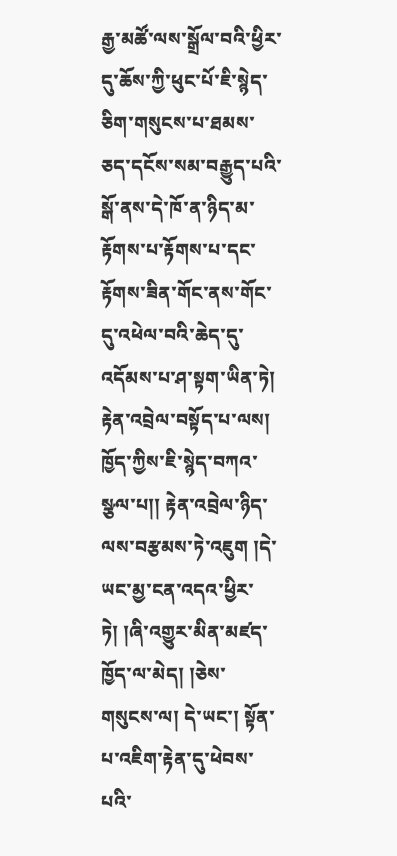རྒྱ་མཚོ་ལས་སྒྲོལ་བའི་ཕྱིར་དུ་ཆོས་ཀྱི་ཕུང་པོ་ཇི་སྙེད་ཅིག་གསུངས་པ་ཐམས་ཅད་དངོས་སམ་བརྒྱུད་པའི་སྒོ་ནས་དེ་ཁོ་ན་ཉིད་མ་རྟོགས་པ་རྟོགས་པ་དང་རྟོགས་ཟིན་གོང་ནས་གོང་དུ་འཕེལ་བའི་ཆེད་དུ་འདོམས་པ་ཤ་སྟག་ཡིན་ཏེ། རྟེན་འབྲེལ་བསྟོད་པ་ལས། ཁྱོད་ཀྱིས་ཇི་སྙེད་བཀའ་སྩལ་པ།། རྟེན་འབྲེལ་ཉིད་ལས་བརྩམས་ཏེ་འཇུག །དེ་ཡང་མྱ་ངན་འདའ་ཕྱིར་ཏེ། །ཞི་འགྱུར་མིན་མཛད་ཁྱོད་ལ་མེད། །ཅེས་གསུངས་ལ། དེ་ཡང་། སྟོན་པ་འཇིག་རྟེན་དུ་ཕེབས་པའི་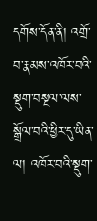དགོས་དོན་ནི། འགྲོ་བ་རྣམས་འཁོར་བའི་སྡུག་བསྔལ་ལས་སྒྲོལ་བའི་ཕྱིར་དུ་ཡིན་ལ། འཁོར་བའི་སྡུག་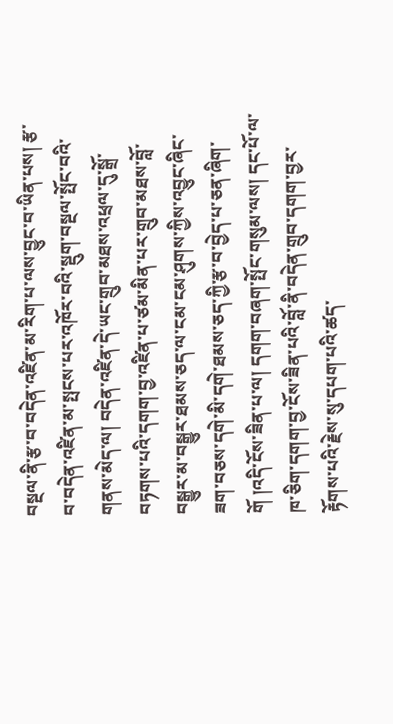བསྔལ་ནི་རྩ་བ་བདེན་འཛིན་མ་རིག་པ་ལས་བྱུང་བ་ཡིན་པས། རྩ་བ་བདེན་འཛིན་མ་སྤངས་པར་འཁོར་བའི་སྡུག་བསྔལ་སྤོང་བའི་གནས་མེད་ལ། བདེན་འཛིན་དེ་ཡང་གྲུབ་མཐས་འཕྲལ་དུ་སྒྲོ་བཏགས་པའི་དགག་བྱ་འཛིན་པ་ཙམ་མིན་པར་གྲུབ་མཐས་བློ་བསྒྱུར་མ་བསྒྱུར་ཐམས་ཅད་ལ་ངམ་ངམ་ཤུགས་ཀྱིས་འབྱུང་ཞིང་ཟག་བཅས་དགེ་མི་དགེ་ཐམས་ཅད་ཀྱི་རྩ་བ་བྱེད་པ་ཅན་ཞིག་གོ །འདི་ངོས་ཟིན་པ་ལ། དགག་བཞག་སྤོང་གསུམ་ལས། དང་པོ་ལ་ཁ་ཅིག་དགག་བྱ་ངོས་ཟིན་པའི་བློ་ནི་བདེན་གྲུབ་དགག་བྱར་རྟོགས་པའི་རྗེས་སུ་དཔག་པའི་ཚད་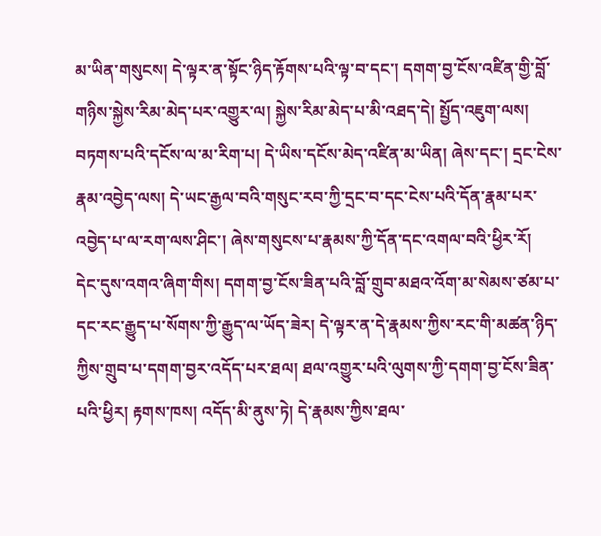མ་ཡིན་གསུངས། དེ་ལྟར་ན་སྟོང་ཉིད་རྟོགས་པའི་ལྟ་བ་དང་། དགག་བྱ་ངོས་འཛིན་གྱི་བློ་གཉིས་སྐྱེས་རིམ་མེད་པར་འགྱུར་ལ། སྐྱེས་རིམ་མེད་པ་མི་འཐད་དེ། སྤྱོད་འཇུག་ལས། བཏགས་པའི་དངོས་ལ་མ་རིག་པ། དེ་ཡིས་དངོས་མེད་འཛིན་མ་ཡིན། ཞེས་དང་། དྲང་ངེས་རྣམ་འབྱེད་ལས། དེ་ཡང་རྒྱལ་བའི་གསུང་རབ་ཀྱི་དྲང་བ་དང་ངེས་པའི་དོན་རྣམ་པར་འབྱེད་པ་ལ་རག་ལས་ཤིང་། ཞེས་གསུངས་པ་རྣམས་ཀྱི་དོན་དང་འགལ་བའི་ཕྱིར་རོ།
དེང་དུས་འགའ་ཞིག་གིས། དགག་བྱ་ངོས་ཟིན་པའི་བློ་གྲུབ་མཐའ་འོག་མ་སེམས་ཙམ་པ་དང་རང་རྒྱུད་པ་སོགས་ཀྱི་རྒྱུད་ལ་ཡོད་ཟེར། དེ་ལྟར་ན་དེ་རྣམས་ཀྱིས་རང་གི་མཚན་ཉིད་ཀྱིས་གྲུབ་པ་དགག་བྱར་འདོད་པར་ཐལ། ཐལ་འགྱུར་པའི་ལུགས་ཀྱི་དགག་བྱ་ངོས་ཟིན་པའི་ཕྱིར། རྟགས་ཁས། འདོད་མི་ནུས་ཏེ། དེ་རྣམས་ཀྱིས་ཐལ་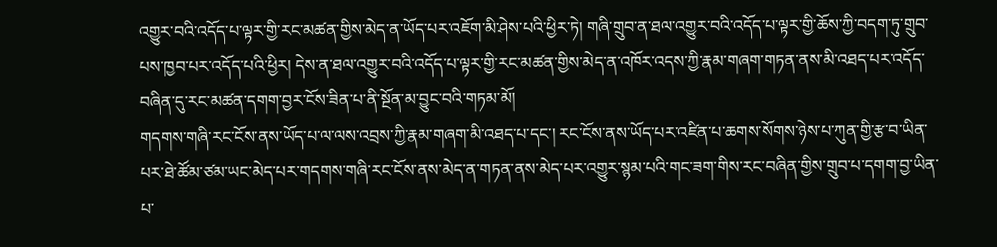འགྱུར་བའི་འདོད་པ་ལྟར་གྱི་རང་མཚན་གྱིས་མེད་ན་ཡོད་པར་འཇོག་མི་ཤེས་པའི་ཕྱིར་ཏེ། གཞི་གྲུབ་ན་ཐལ་འགྱུར་བའི་འདོད་པ་ལྟར་གྱི་ཆོས་ཀྱི་བདག་ཏུ་གྲུབ་པས་ཁྱབ་པར་འདོད་པའི་ཕྱིར། དེས་ན་ཐལ་འགྱུར་བའི་འདོད་པ་ལྟར་གྱི་རང་མཚན་གྱིས་མེད་ན་འཁོར་འདས་ཀྱི་རྣམ་གཞག་གཏན་ནས་མི་འཐད་པར་འདོད་བཞིན་དུ་རང་མཚན་དགག་བྱར་ངོས་ཟིན་པ་ནི་སྔོན་མ་བྱུང་བའི་གཏམ་མོ།
གདགས་གཞི་རང་ངོས་ནས་ཡོད་པ་ལ་ལས་འབྲས་ཀྱི་རྣམ་གཞག་མི་འཐད་པ་དང་། རང་ངོས་ནས་ཡོད་པར་འཛིན་པ་ཆགས་སོགས་ཉེས་པ་ཀུན་གྱི་རྩ་བ་ཡིན་པར་ཐེ་ཚོམ་ཙམ་ཡང་མེད་པར་གདགས་གཞི་རང་ངོས་ནས་མེད་ན་གཏན་ནས་མེད་པར་འགྱུར་སྙམ་པའི་གང་ཟག་གིས་རང་བཞིན་གྱིས་གྲུབ་པ་དགག་བྱ་ཡིན་པ་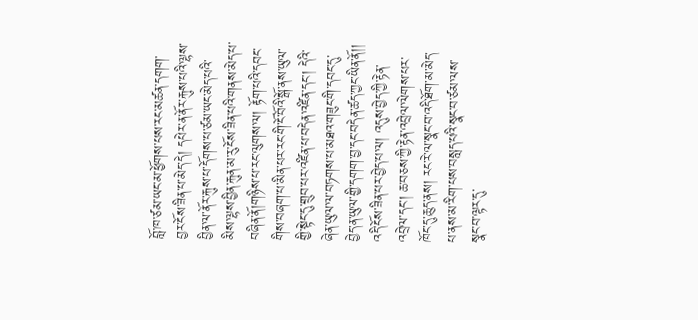བློ་ཁ་ཙམ་ཡང་མ་ཕྱོགས་པས་རང་མཚན་དགག་བྱར་ངོས་ཟིན་པ་མེད་དེ། དཔེར་ན་ནོར་རྐུས་པའི་ལྷས་བྱིན་ལ་ནོར་རྐུས་པ་དོགས་པ་ཙམ་ཡང་མེད་པའི་མིས་ལྷས་བྱིན་རྐུན་མ་རུ་ངོས་ཟིན་པའི་གནས་མེད་པ་བཞིན་ནོ།གཉིས་པ་རང་ལུགས་ལ། རྟོག་པའི་དབང་གིས་བཞག་པ་མིན་པར་རང་གི་ངོ་བོའི་སྒོ་ནས་ཡུལ་གྱི་སྟེང་དུ་གྲུབ་པར་འཛིན་པ་བདེན་འཛིན་དང་། དེའི་ཞེན་ཡུལ་ལ་བཏགས་པ་མཐའ་གཟུང་གི་དབང་དུ་བྱེད་ན་ཡུལ་གྱི་དགག་བྱ་དང་བདེན་ཚད་ཀྱང་ཡིན་ནོ།། འདི་ངོས་ཟིན་པར་བྱེད་པ་ལ། འདུས་བྱེད་ཀྱི་རྟེན་འབྲེལ་དང་། ཆ་བཅས་ཀྱི་རྟེན་འབྲེལ་ལེགས་པར་ཁོང་དུ་ཆུད་ནས། རང་རེ་ལ་སྣང་བ་འདི་ཐོག་མ་མེད་པ་ནས་མ་རིག་པས་བསླད་པའི་སྣང་བ་ཙམ་ལས་སྣང་བ་ལྟར་དུ་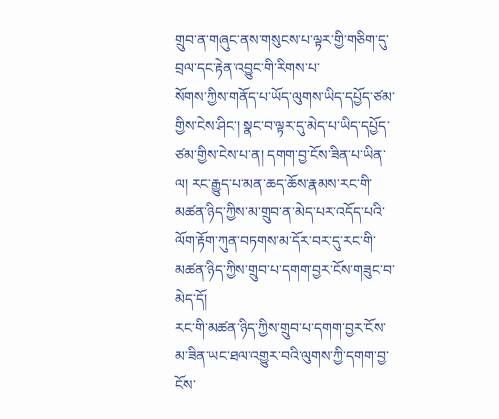གྲུབ་ན་གཞུང་ནས་གསུངས་པ་ལྟར་གྱི་གཅིག་དུ་བྲལ་དང་རྟེན་འབྱུང་གི་རིགས་པ་
སོགས་ཀྱིས་གནོད་པ་ཡོད་ལུགས་ཡིད་དཔྱོད་ཙམ་གྱིས་ངེས་ཤིང་། སྣང་བ་ལྟར་དུ་མེད་པ་ཡིད་དཔྱོད་ཙམ་གྱིས་ངེས་པ་ན། དགག་བྱ་ངོས་ཟིན་པ་ཡིན་ལ། རང་རྒྱུད་པ་མན་ཆད་ཆོས་རྣམས་རང་གི་མཚན་ཉིད་ཀྱིས་མ་གྲུབ་ན་མེད་པར་འདོད་པའི་ལོག་རྟོག་ཀུན་བཏགས་མ་དོར་བར་དུ་རང་གི་མཚན་ཉིད་ཀྱིས་གྲུབ་པ་དགག་བྱར་ངོས་གཟུང་བ་མེད་དོ།
རང་གི་མཚན་ཉིད་ཀྱིས་གྲུབ་པ་དགག་བྱར་ངོས་མ་ཟིན་ཡང་ཐལ་འགྱུར་བའི་ལུགས་ཀྱི་དགག་བྱ་ངོས་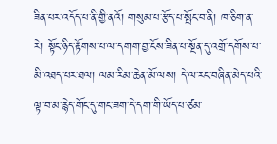ཟིན་པར་འདོད་པ་ནི་གྱི་ནའོ། གསུམ་པ་རྩོད་པ་སྤོང་བ་ནི། ཁ་ཅིག་ན་རེ། སྟོང་ཉིད་རྟོགས་པ་ལ་དགག་བྱ་ངོས་ཟིན་པ་སྔོན་དུ་འགྲོ་དགོས་པ་མི་འཐད་པར་ཐལ། ལམ་རིམ་ཆེན་མོ་ལས། དེ་ལ་རང་བཞིན་མེད་པའི་ལྟ་བ་མ་རྙེད་གོང་དུ་གང་ཟག་དེ་དག་གི་ཡོད་པ་ཙམ་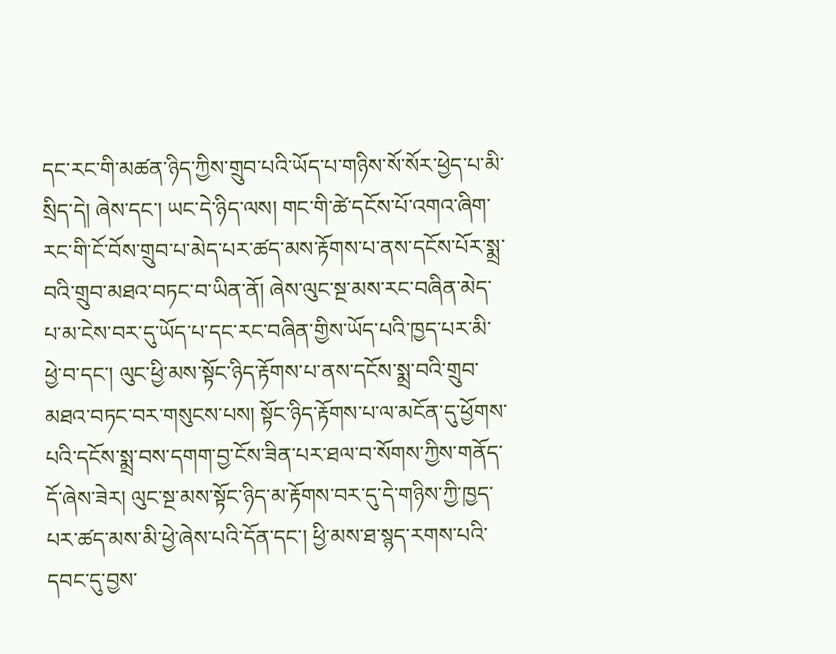དང་རང་གི་མཚན་ཉིད་ཀྱིས་གྲུབ་པའི་ཡོད་པ་གཉིས་སོ་སོར་ཕྱེད་པ་མི་སྲིད་དེ། ཞེས་དང་། ཡང་དེ་ཉིད་ལས། གང་གི་ཚེ་དངོས་པོ་འགའ་ཞིག་རང་གི་ངོ་བོས་གྲུབ་པ་མེད་པར་ཚད་མས་རྟོགས་པ་ནས་དངོས་པོར་སྨྲ་བའི་གྲུབ་མཐའ་བཏང་བ་ཡིན་ནོ། ཞེས་ལུང་སྔ་མས་རང་བཞིན་མེད་པ་མ་ངེས་བར་དུ་ཡོད་པ་དང་རང་བཞིན་གྱིས་ཡོད་པའི་ཁྱད་པར་མི་ཕྱེ་བ་དང་། ལུང་ཕྱི་མས་སྟོང་ཉིད་རྟོགས་པ་ནས་དངོས་སྨྲ་བའི་གྲུབ་མཐའ་བཏང་བར་གསུངས་པས། སྟོང་ཉིད་རྟོགས་པ་ལ་མངོན་དུ་ཕྱོགས་པའི་དངོས་སྨྲ་བས་དགག་བྱ་ངོས་ཟིན་པར་ཐལ་བ་སོགས་ཀྱིས་གནོད་དོ་ཞེས་ཟེར། ལུང་སྔ་མས་སྟོང་ཉིད་མ་རྟོགས་བར་དུ་དེ་གཉིས་ཀྱི་ཁྱད་པར་ཚད་མས་མི་ཕྱེ་ཞེས་པའི་དོན་དང་། ཕྱི་མས་ཐ་སྙད་རགས་པའི་དབང་དུ་བྱས་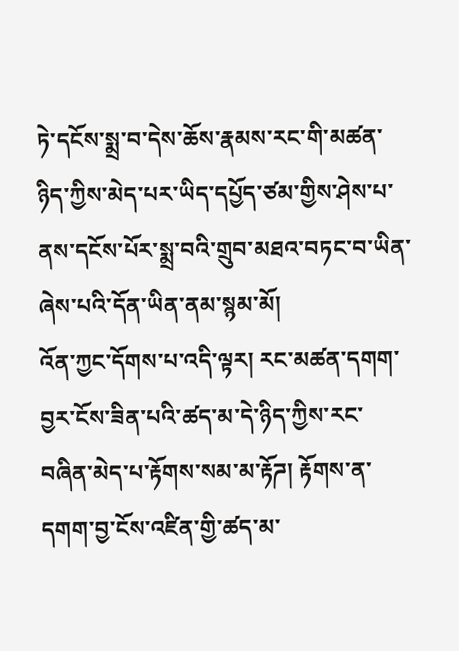ཏེ་དངོས་སྨྲ་བ་དེས་ཆོས་རྣམས་རང་གི་མཚན་ཉིད་ཀྱིས་མེད་པར་ཡིད་དཔྱོད་ཙམ་གྱིས་ཤེས་པ་ནས་དངོས་པོར་སྨྲ་བའི་གྲུབ་མཐའ་བཏང་བ་ཡིན་ཞེས་པའི་དོན་ཡིན་ནམ་སྙམ་མོ།
འོན་ཀྱང་དོགས་པ་འདི་ལྟར། རང་མཚན་དགག་བྱར་ངོས་ཟིན་པའི་ཚད་མ་དེ་ཉིད་ཀྱིས་རང་བཞིན་མེད་པ་རྟོགས་སམ་མ་རྟོཌ། རྟོགས་ན་དགག་བྱ་ངོས་འཛིན་གྱི་ཚད་མ་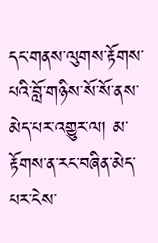དང་གནས་ལུགས་རྟོགས་པའི་བློ་གཉིས་སོ་སོ་ནས་མེད་པར་འགྱུར་ལ། མ་རྟོགས་ན་རང་བཞིན་མེད་པར་ངེས་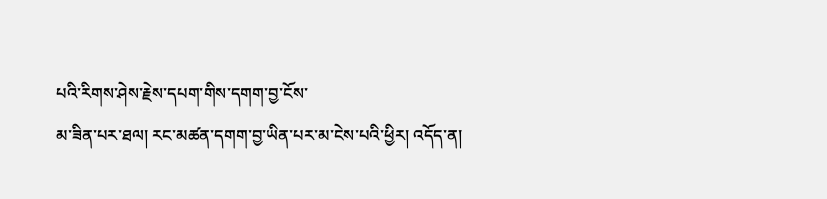པའི་རིགས་ཤེས་རྗེས་དཔག་གིས་དགག་བྱ་ངོས་
མ་ཟིན་པར་ཐལ། རང་མཚན་དགག་བྱ་ཡིན་པར་མ་ངེས་པའི་ཕྱིར། འདོད་ན།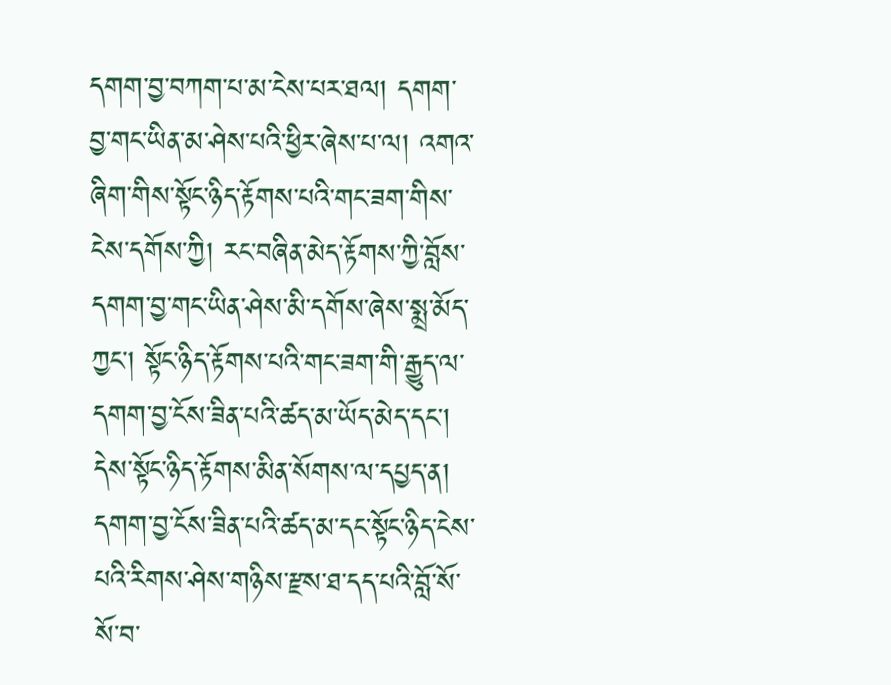དགག་བྱ་བཀག་པ་མ་ངེས་པར་ཐལ། དགག་བྱ་གང་ཡིན་མ་ཤེས་པའི་ཕྱིར་ཞེས་པ་ལ། འགའ་ཞིག་གིས་སྟོང་ཉིད་རྟོགས་པའི་གང་ཟག་གིས་ངེས་དགོས་ཀྱི། རང་བཞིན་མེད་རྟོགས་ཀྱི་བློས་དགག་བྱ་གང་ཡིན་ཤེས་མི་དགོས་ཞེས་སྨྲ་མོད་ཀྱང་། སྟོང་ཉིད་རྟོགས་པའི་གང་ཟག་གི་རྒྱུད་ལ་དགག་བྱ་ངོས་ཟིན་པའི་ཚད་མ་ཡོད་མེད་དང་། དེས་སྟོང་ཉིད་རྟོགས་མིན་སོགས་ལ་དཔྱད་ན། དགག་བྱ་ངོས་ཟིན་པའི་ཚད་མ་དང་སྟོང་ཉིད་ངེས་པའི་རིགས་ཤེས་གཉིས་རྫས་ཐ་དད་པའི་བློ་སོ་སོ་བ་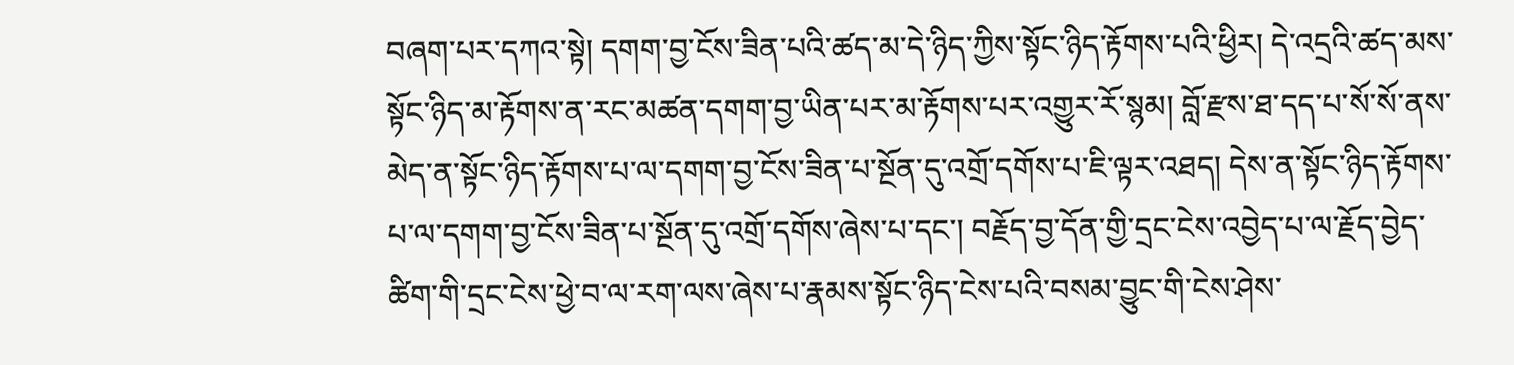བཞག་པར་དཀའ་སྟེ། དགག་བྱ་ངོས་ཟིན་པའི་ཚད་མ་དེ་ཉིད་ཀྱིས་སྟོང་ཉིད་རྟོགས་པའི་ཕྱིར། དེ་འདྲའི་ཚད་མས་སྟོང་ཉིད་མ་རྟོགས་ན་རང་མཚན་དགག་བྱ་ཡིན་པར་མ་རྟོགས་པར་འགྱུར་རོ་སྙམ། བློ་རྫས་ཐ་དད་པ་སོ་སོ་ནས་མེད་ན་སྟོང་ཉིད་རྟོགས་པ་ལ་དགག་བྱ་ངོས་ཟིན་པ་སྔོན་དུ་འགྲོ་དགོས་པ་ཇི་ལྟར་འཐད། དེས་ན་སྟོང་ཉིད་རྟོགས་པ་ལ་དགག་བྱ་ངོས་ཟིན་པ་སྔོན་དུ་འགྲོ་དགོས་ཞེས་པ་དང་། བརྗོད་བྱ་དོན་གྱི་དྲང་ངེས་འབྱེད་པ་ལ་རྗོད་བྱེད་ཚིག་གི་དྲང་ངེས་ཕྱེ་བ་ལ་རག་ལས་ཞེས་པ་རྣམས་སྟོང་ཉིད་ངེས་པའི་བསམ་བྱུང་གི་ངེས་ཤེས་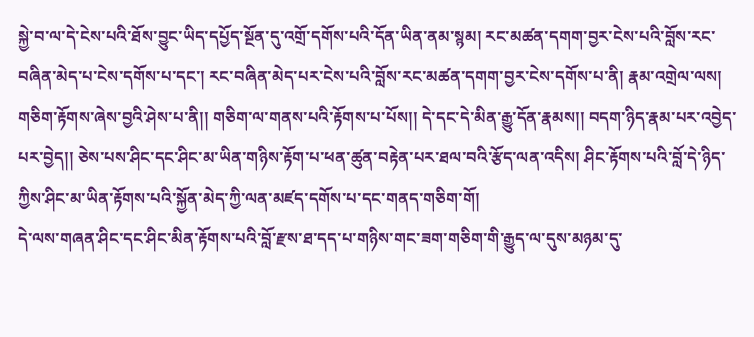སྐྱེ་བ་ལ་དེ་ངེས་པའི་ཐོས་བྱུང་ཡིད་དཔྱོད་སྔོན་དུ་འགྲོ་དགོས་པའི་དོན་ཡིན་ནམ་སྙམ། རང་མཚན་དགག་བྱར་ངེས་པའི་བློས་རང་བཞིན་མེད་པ་ངེས་དགོས་པ་དང་། རང་བཞིན་མེད་པར་ངེས་པའི་བློས་རང་མཚན་དགག་བྱར་ངེས་དགོས་པ་ནི། རྣམ་འགྲེལ་ལས། གཅིག་རྟོགས་ཞེས་བྱའི་ཤེས་པ་ནི།། གཅིག་ལ་གནས་པའི་རྟོགས་པ་པོས།། དེ་དང་དེ་མིན་རྒྱུ་དོན་རྣམས།། བདག་ཉིད་རྣམ་པར་འབྱེད་པར་བྱེད།། ཅེས་པས་ཤིང་དང་ཤིང་མ་ཡིན་གཉིས་རྟོག་པ་ཕན་ཚུན་བརྟེན་པར་ཐལ་བའི་རྩོད་ལན་འདིས། ཤིང་རྟོགས་པའི་བློ་དེ་ཉིད་ཀྱིས་ཤིང་མ་ཡིན་རྟོགས་པའི་སྐྱོན་མེད་ཀྱི་ལན་མཛད་དགོས་པ་དང་གནད་གཅིག་གོ།
དེ་ལས་གཞན་ཤིང་དང་ཤིང་མིན་རྟོགས་པའི་བློ་རྫས་ཐ་དད་པ་གཉིས་གང་ཟག་གཅིག་གི་རྒྱུད་ལ་དུས་མཉམ་དུ་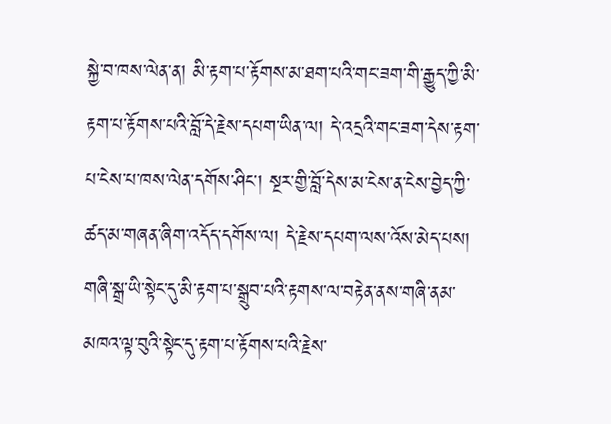སྐྱེ་བ་ཁས་ལེན་ན། མི་རྟག་པ་རྟོགས་མ་ཐག་པའི་གང་ཟག་གི་རྒྱུད་ཀྱི་མི་རྟག་པ་རྟོགས་པའི་བློ་དེ་རྗེས་དཔག་ཡིན་ལ། དེ་འདྲའི་གང་ཟག་དེས་རྟག་པ་ངེས་པ་ཁས་ལེན་དགོས་ཤིང་། སྔར་གྱི་བློ་དེས་མ་ངེས་ན་ངེས་བྱེད་ཀྱི་ཚད་མ་གཞན་ཞིག་འདོད་དགོས་ལ། དེ་རྗེས་དཔག་ལས་འོས་མེད་པས། གཞི་སྒྲ་ཡི་སྟེང་དུ་མི་རྟག་པ་སྒྲུབ་པའི་རྟགས་ལ་བརྟེན་ནས་གཞི་ནམ་མཁའ་ལྟ་བུའི་སྟེང་དུ་རྟག་པ་རྟོགས་པའི་རྗེས་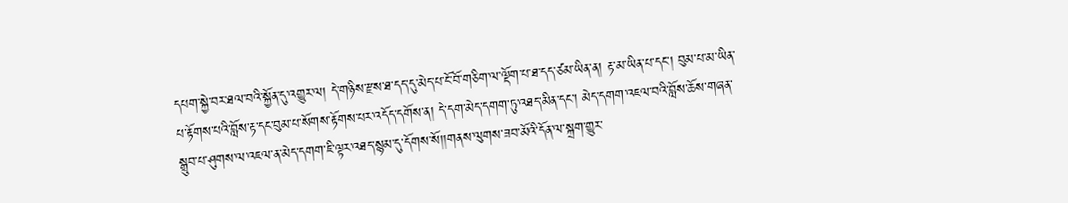དཔག་སྐྱེ་བར་ཐལ་བའི་སྐྱོན་དུ་འགྱུར་ལ། དེ་གཉིས་རྫས་ཐ་དད་དུ་མེད་པ་ངོ་བོ་གཅིག་ལ་ལྡོག་པ་ཐ་དད་ཙམ་ཡིན་ན། རྟ་མ་ཡིན་པ་དང་། བུམ་པ་མ་ཡིན་པ་རྟོགས་པའི་བློས་རྟ་དང་བུམ་པ་སོགས་རྟོགས་པར་འདོད་དགོས་ན། དེ་དག་མེད་དགག་ཏུ་འཐད་མིན་དང་། མེད་དགག་འཇལ་བའི་བློས་ཆོས་གཞན་སྒྲུབ་པ་ཤུགས་ལ་འཇལ་ན་མེད་དགག་ཇི་ལྟར་འཐད་སྙམ་དུ་དོགས་སོ།།གནས་ལུགས་ཟབ་མོའི་དོན་ལ་སྐྲག་གྱུར་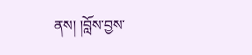ནས། །བློས་བྱས་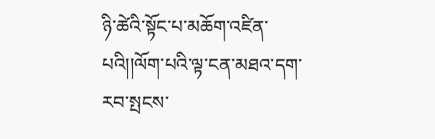ཉི་ཚེའི་སྟོང་པ་མཆོག་འཛིན་པའི།།ལོག་པའི་ལྟ་ངན་མཐའ་དག་རབ་སྤངས་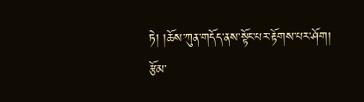ཏེ། །ཆོས་ཀུན་གདོད་ནས་སྟོང་པར་རྟོགས་པར་ཤོག།
རྩོམ་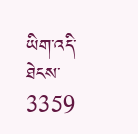ཡིག་འདི་ཐེངས་ 3359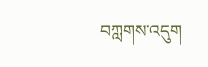བཀླགས་འདུག